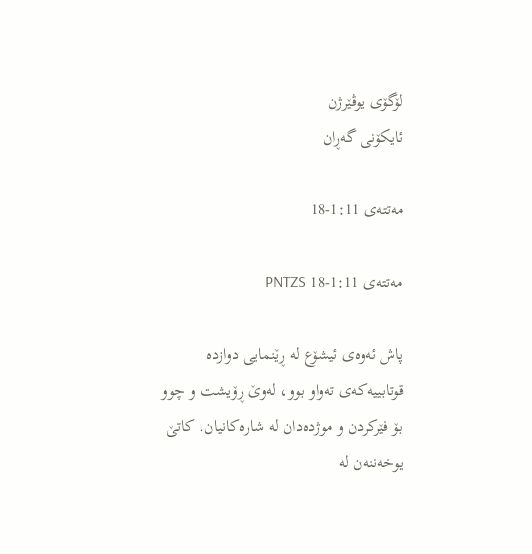لۆگۆی یوڤێرژن
ئایکۆنی گەڕان

مه‌تته‌ی 1:11-18

مه‌تته‌ی 1:11-18 PNTZS

پاش ئه‌وه‌ی ئیشۆع له‌ ڕێنمایی دوازده‌ قوتابییه‌كه‌ی ته‌واو بوو، له‌وێ ڕۆیشت و چوو بۆ فێركردن و موژده‌دان له‌ شاره‌كانیان. كاتێ یوخه‌ننه‌ن له‌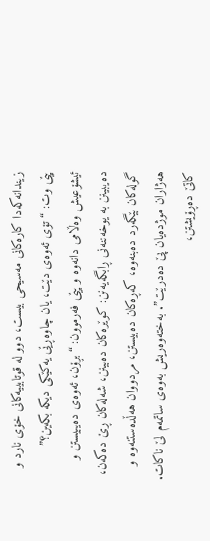زیندانه‌كه‌‌دا كاره‌كانی مه‌سیحی بیست، دوو له‌ قوتابییه‌كانی خۆی نارد و پێی وت: “تۆی ئه‌وه‌ی دێت، یان چاوه‌ڕێی یه‌كێكی دیكه‌ بكه‌ین؟” ئیشۆعیش وه‌ڵامی دانه‌وه‌ و پێی فه‌رموون: “بڕۆن، ئه‌وه‌ی ده‌یبیستن و ده‌یبینن به‌ یوخه‌ننه‌نی ڕابگه‌یه‌نن: كوێره‌كان ده‌بینن، شه‌له‌كان ڕێ ده‌كه‌ن، گوله‌كان بێگه‌رد ده‌بنه‌وه‌، كه‌ڕه‌كان ده‌بیستن، مردووان هه‌ڵده‌ستنه‌وه‌ و هه‌ژاران موژده‌یان پێ ده‌درێت”. به‌خته‌وه‌ریش به‌وه‌ی ساتمه‌م لێ ناكات. كاتێ ده‌ڕۆیشتن،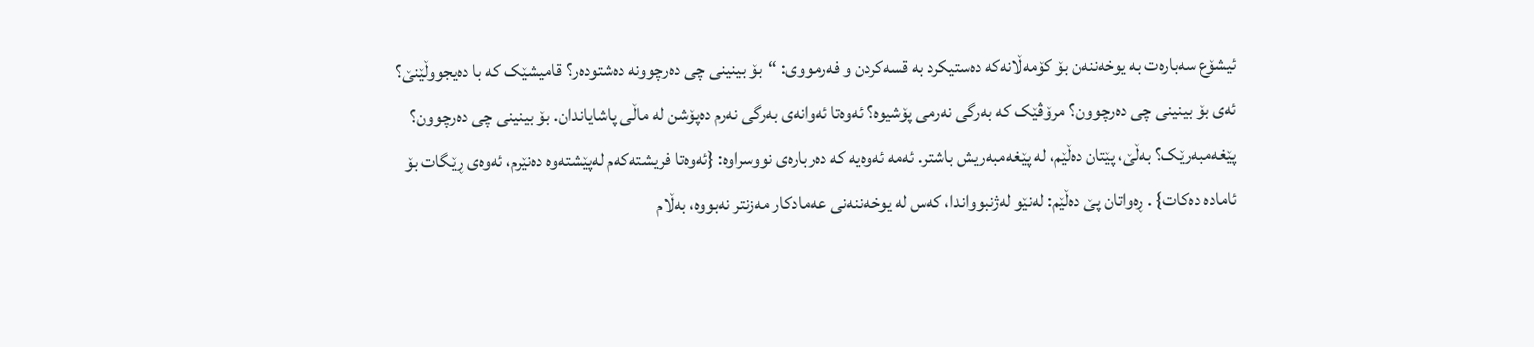ئیشۆع سه‌باره‌ت به‌ یوخه‌ننه‌ن بۆ كۆمه‌ڵانه‌كه‌ ده‌ستیكرد به‌ قسه‌كردن و فه‌رمووی: “بۆ بینینی چی ده‌رچوونه‌ ده‌شتوده‌ر؟ قامیشێک كه‌ با ده‌یجووڵێنێ؟ ئه‌ی بۆ بینینی چی ده‌رچوون؟ مرۆڤێک كه‌ به‌رگی نه‌رمی پۆشیوه‌؟ ئه‌وه‌تا ئه‌وانه‌ی به‌رگی نه‌رم ده‌پۆشن له‌ ماڵی پاشایاندان. بۆ بینینی چی ده‌رچوون؟ پێغه‌مبه‌رێک؟ به‌ڵێ، پێتان ده‌ڵێم، له‌ پێغه‌مبه‌ریش باشتر. ئه‌مه‌ ئه‌وه‌یه‌ كه‌ ده‌رباره‌ی نووسراوه‌: {ئه‌وه‌تا فریشته‌كه‌م له‌پێشته‌وه‌ ده‌نێرم، ئه‌وه‌ی ڕێگات بۆ ئاماده‌ ده‌كات} . ڕه‌واتان پێ ده‌ڵێم: له‌نێو له‌ژنبوواندا، كه‌س له‌ یوخه‌ننه‌نی عه‌مادكار مه‌زنتر نه‌بووه‌، به‌ڵام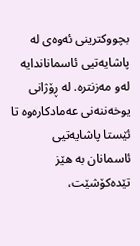بچووكترینی ئه‌وه‌ی له‌ پاشایه‌تیی ئاسماناندایه‌ له‌و مه‌زنتره‌. له‌ ڕۆژانی یوخه‌ننه‌نی عه‌مادكاره‌وه‌ تا ئێستا پاشایه‌تیی ئاسمانان به‌ هێز تێده‌كۆشێت،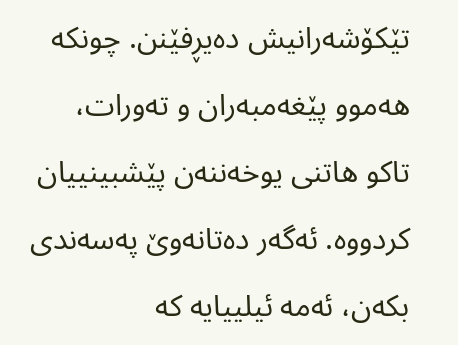تێكۆشه‌رانیش ده‌یڕفێنن. چونكه‌ هه‌موو پێغه‌مبه‌ران و ته‌ورات، تاكو هاتنی یوخه‌ننه‌ن پێشبینییان كردووه‌. ئه‌گه‌ر ده‌تانه‌وێ په‌سه‌ندی بكه‌ن، ئه‌مه‌ ئیلییایه‌ كه‌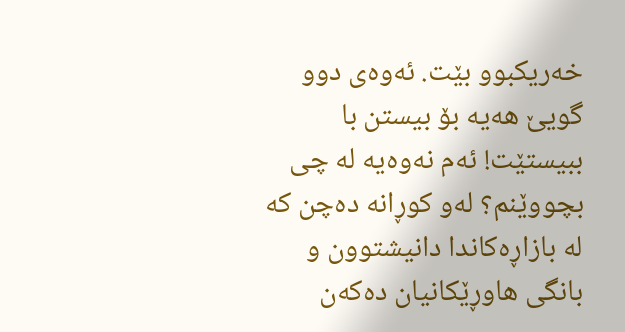خه‌ریكبوو بێت. ئه‌وه‌ی دوو گویێ هه‌یه‌ بۆ بیستن با ببیستێت! ئه‌م نه‌وه‌یه‌ له‌ چی بچووێنم؟ له‌و كوڕانه‌ ده‌چن كه‌ له‌ بازاڕه‌كاندا دانیشتوون و بانگی هاوڕێكانیان ده‌كه‌ن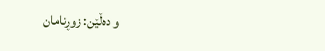و ده‌ڵێن: زوڕنامان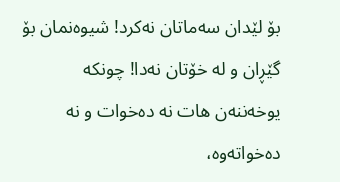بۆ لێدان سه‌ماتان نه‌كرد! شیوه‌نمان بۆ گێڕان و له‌ خۆتان نه‌دا! چونكه‌ یوخه‌ننه‌ن هات نه‌ ده‌خوات و نه‌ ده‌خواته‌وه‌،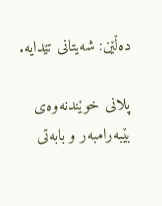ده‌ڵێن: شه‌یتانی تێدایه‌.

پلانی خوێندنەوەی بێبەرامبەر و بابەتی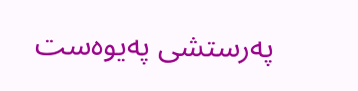پەرستشی پەیوەست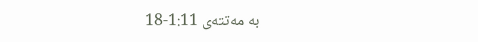بە مه‌تته‌ی 1:11-18